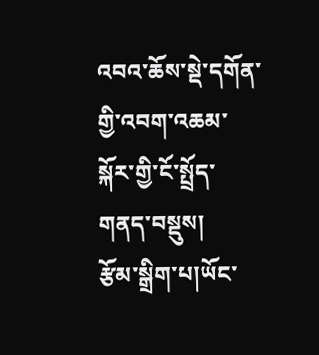འབའ་ཆོས་སྡེ་དགོན་གྱི་འབག་འཆམ་སྐོར་གྱི་ངོ་སྤྲོད་གནད་བསྡུས།
རྩོམ་སྒྲིག་པ།ཡོང་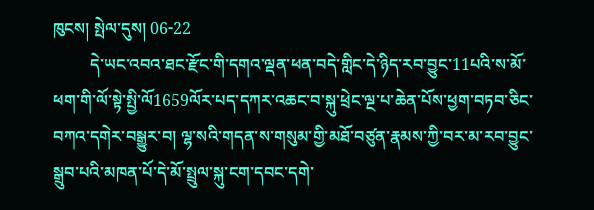ཁུངས། སྤེལ་དུས། 06-22
         དེ་ཡང་འབའ་ཐང་རྫོང་གི་དགའ་ལྡན་ཕན་བདེ་གླིང་དེ་ཉིད་རབ་བྱུང་11པའི་ས་མོ་ཕག་གི་ལོ་སྟེ་སྤྱི་ལོ1659ལོར་པད་དཀར་འཆང་བ་སྐུ་ཕྲེང་ལྔ་པ་ཆེན་པོས་ཕྱག་བཏབ་ཅིང་བཀའ་དགེར་བསྒྱུར་བ། ལྷ་སའི་གདན་ས་གསུམ་གྱི་མཐོ་བཙུན་རྣམས་ཀྱི་བར་མ་རབ་བྱུང་སྒྲུབ་པའི་མཁན་པོ་དེ་མོ་སྤྲུལ་སྐུ་ངག་དབང་དགེ་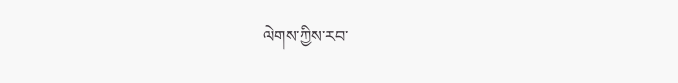ལེགས་ཀྱིས་རབ་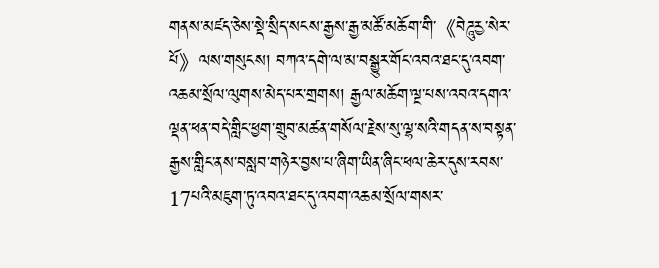གནས་མཛད་ཅེས་སྡེ་སྲིད་སངས་རྒྱས་རྒྱ་མཚོ་མཆོག་གི་《བེཌཱུརྱ་སེར་པོ》ལས་གསུངས། བཀའ་དགེ་ལ་མ་བསྒྱུར་གོང་འབའ་ཐང་དུ་འབག་འཆམ་སྲོལ་ལུགས་མེད་པར་གྲགས། རྒྱལ་མཆོག་ལྔ་པས་འབའ་དགའ་ལྡན་ཕན་བདེ་གླིང་ཕྱག་གྲུབ་མཚན་གསོལ་རྗེས་སུ་ལྷ་སའི་གདན་ས་བསྟན་རྒྱས་གླིང་ནས་བསླབ་གཉེར་བྱས་པ་ཞིག་ཡིན་ཞིང་ཕལ་ཆེར་དུས་རབས་17པའི་མཇུག་ཏུ་འབའ་ཐང་དུ་འབག་འཆམ་སྲོལ་གསར་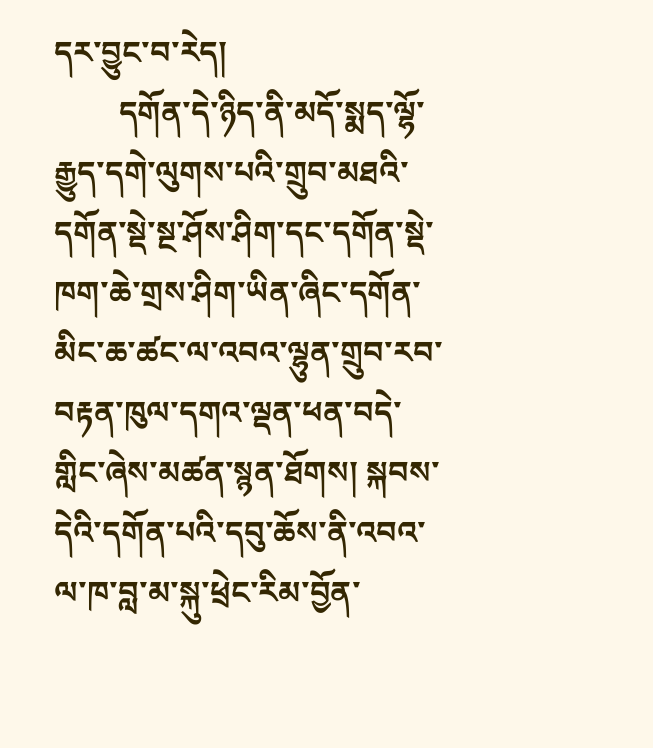དར་བྱུང་བ་རེད།
        དགོན་དེ་ཉིད་ནི་མདོ་སྨད་ལྷོ་རྒྱུད་དགེ་ལུགས་པའི་གྲུབ་མཐའི་དགོན་སྡེ་སྔ་ཤོས་ཤིག་དང་དགོན་སྡེ་ཁག་ཆེ་གྲས་ཤིག་ཡིན་ཞིང་དགོན་མིང་ཆ་ཚང་ལ་འབའ་ལྷུན་གྲུབ་རབ་བརྟན་ཁུལ་དགའ་ལྡན་ཕན་བདེ་གླིང་ཞེས་མཚན་སྙན་ཐོགས། སྐབས་དེའི་དགོན་པའི་དབུ་ཆོས་ནི་འབའ་ལ་ཁ་བླ་མ་སྐུ་ཕྲེང་རིམ་བྱོན་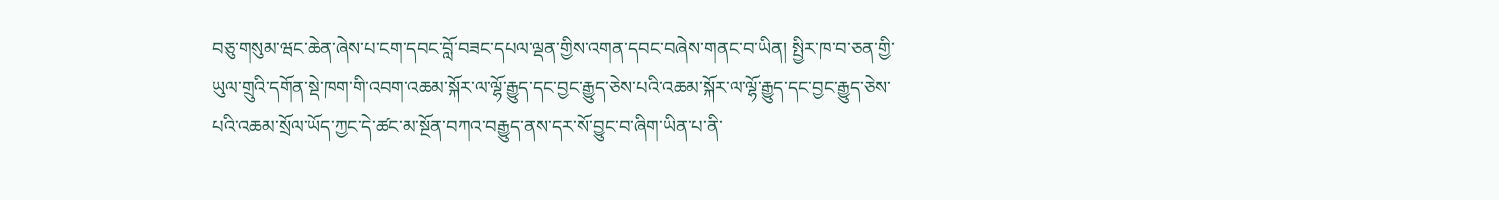བཅུ་གསུམ་ཝང་ཆེན་ཞེས་པ་ངག་དབང་བློ་བཟང་དཔལ་ལྡན་གྱིས་འགན་དབང་བཞེས་གནང་བ་ཡིན། སྤྱིར་ཁ་བ་ཅན་གྱི་ཡུལ་གྲུའི་དགོན་སྡེ་ཁག་གི་འབག་འཆམ་སྐོར་ལ་ལྷོ་རྒྱུད་དང་བྱང་རྒྱུད་ཅེས་པའི་འཆམ་སྐོར་ལ་ལྷོ་རྒྱུད་དང་བྱང་རྒྱུད་ཅེས་པའི་འཆམ་སྲོལ་ཡོད་ཀྱང་དེ་ཚང་མ་སྔོན་བཀའ་བརྒྱུད་ནས་དར་སོ་བྱུང་བ་ཞིག་ཡིན་པ་ནི་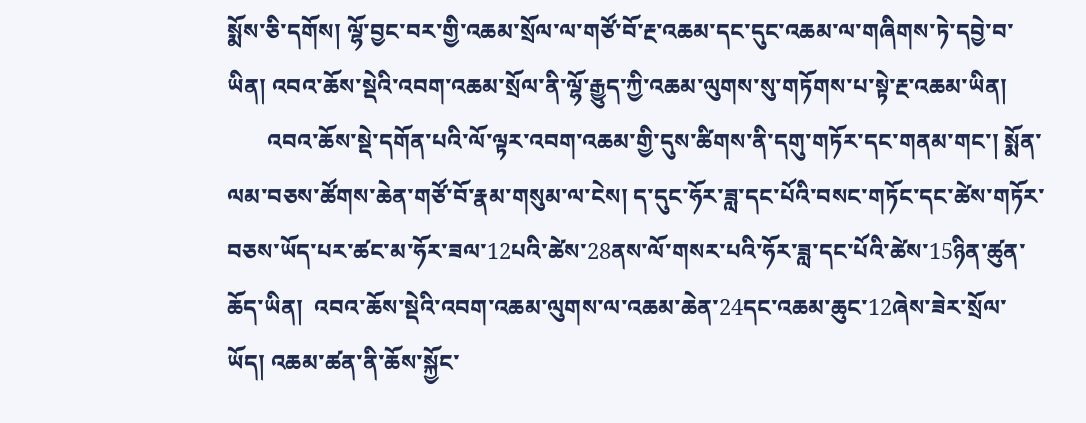སྨོས་ཅི་དགོས། ལྷོ་བྱང་བར་གྱི་འཆམ་སྲོལ་ལ་གཙོ་བོ་རྔ་འཆམ་དང་དུང་འཆམ་ལ་གཞིགས་ཏེ་དབྱེ་བ་ཡིན། འབའ་ཆོས་སྡེའི་འབག་འཆམ་སྲོལ་ནི་ལྷོ་རྒྱུད་ཀྱི་འཆམ་ལུགས་སུ་གཏོགས་པ་སྟེ་རྔ་འཆམ་ཡིན།
       འབའ་ཆོས་སྡེ་དགོན་པའི་ལོ་ལྟར་འབག་འཆམ་གྱི་དུས་ཚིགས་ནི་དགུ་གཏོར་དང་གནམ་གང་། སྨོན་ལམ་བཅས་ཚོགས་ཆེན་གཙོ་བོ་རྣམ་གསུམ་ལ་ངེས། ད་དུང་ཧོར་ཟླ་དང་པོའི་བསང་གཏོང་དང་ཚེས་གཏོར་བཅས་ཡོད་པར་ཚང་མ་ཧོར་ཟལ་12པའི་ཚེས་28ནས་ལོ་གསར་པའི་ཧོར་ཟླ་དང་པོའི་ཚེས་15ཉིན་ཚུན་ཆོད་ཡིན།  འབའ་ཆོས་སྡེའི་འབག་འཆམ་ལུགས་ལ་འཆམ་ཆེན་24དང་འཆམ་ཆུང་12ཞེས་ཟེར་སྲོལ་ཡོད། འཆམ་ཚན་ནི་ཆོས་སྐྱོང་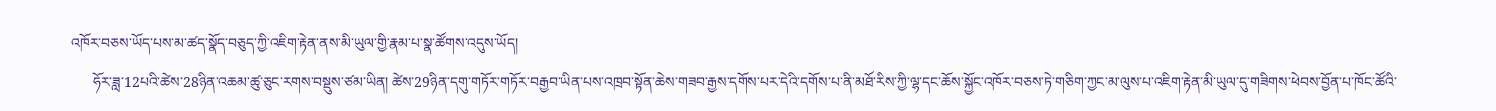འཁོར་བཅས་ཡོད་པས་མ་ཚད་སྣོད་བཅུད་ཀྱི་འཇིག་རྟེན་ནས་མི་ཡུལ་གྱི་རྣམ་པ་སྣ་ཚོགས་འདུས་ཡོད།
      ཧོར་ཟླ་12པའི་ཚེས་28ཉིན་འཆམ་ཚུ་ཅུང་རགས་བསྡུས་ཙམ་ཡིན། ཚེས་29ཉིན་དགུ་གཏོར་གཏོར་བརྒྱབ་ཡིན་པས་འཁྲབ་སྟོན་ཆེས་གཟབ་རྒྱས་དགོས་པར་དེའི་དགོས་པ་ནི་མཐོ་རིས་ཀྱི་ལྷ་དང་ཆོས་སྐྱོང་འཁོར་བཅས་ཏེ་གཅིག་ཀྱང་མ་ལུས་པ་འཇིག་རྟེན་མི་ཡུལ་དུ་གཟིགས་ཕེབས་བྱོན་པ་ཁོང་ཚོའི་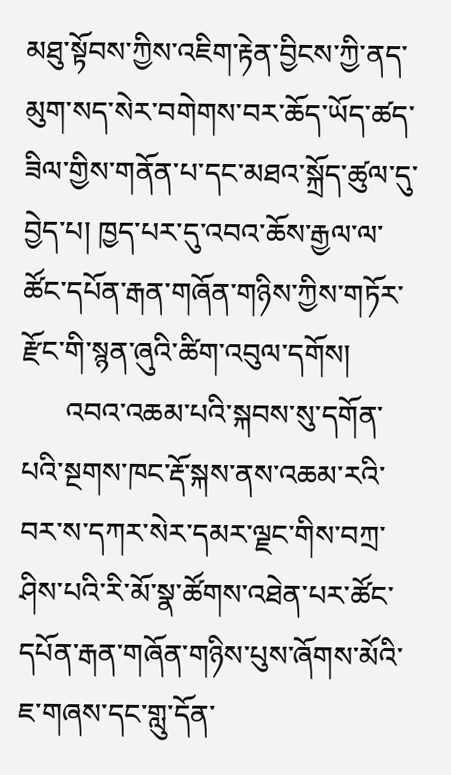མཐུ་སྟོབས་ཀྱིས་འཇིག་རྟེན་བྱིངས་ཀྱི་ནད་མུག་སད་སེར་བགེགས་བར་ཆོད་ཡོད་ཚད་ཟིལ་གྱིས་གནོན་པ་དང་མཐའ་སྐྲོད་ཚུལ་དུ་བྱེད་པ། ཁྱད་པར་དུ་འབའ་ཆོས་རྒྱལ་ལ་ཚོང་དཔོན་རྒན་གཞོན་གཉིས་ཀྱིས་གཏོར་རྫོང་གི་སྙན་ཞུའི་ཚིག་འབུལ་དགོས།
      འབའ་འཆམ་པའི་སྐབས་སུ་དགོན་པའི་སྔགས་ཁང་རྡོ་སྐས་ནས་འཆམ་རའི་བར་ས་དཀར་སེར་དམར་ལྗང་གིས་བཀྲ་ཤིས་པའི་རི་མོ་སྣ་ཚོགས་འཐེན་པར་ཚོང་དཔོན་རྒན་གཞོན་གཉིས་པུས་ཞོགས་མོའི་ཇ་གཞས་དང་གླུ་དོན་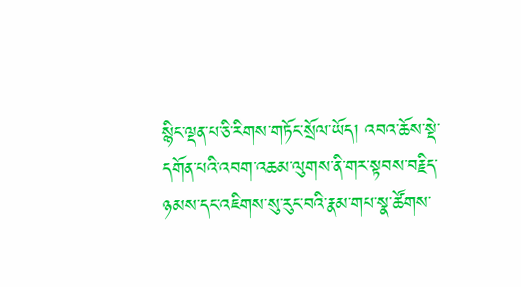སྙིང་ལྡན་པ་ཅི་རིགས་གཏོང་སྲོལ་ཡོད། འབའ་ཆོས་སྡེ་དགོན་པའི་འབག་འཆམ་ལུགས་ནི་གར་སྟབས་བརྗིད་ཉམས་དང་འཇིགས་སུ་རུང་བའི་རྣམ་གཔ་སྣ་ཚོགས་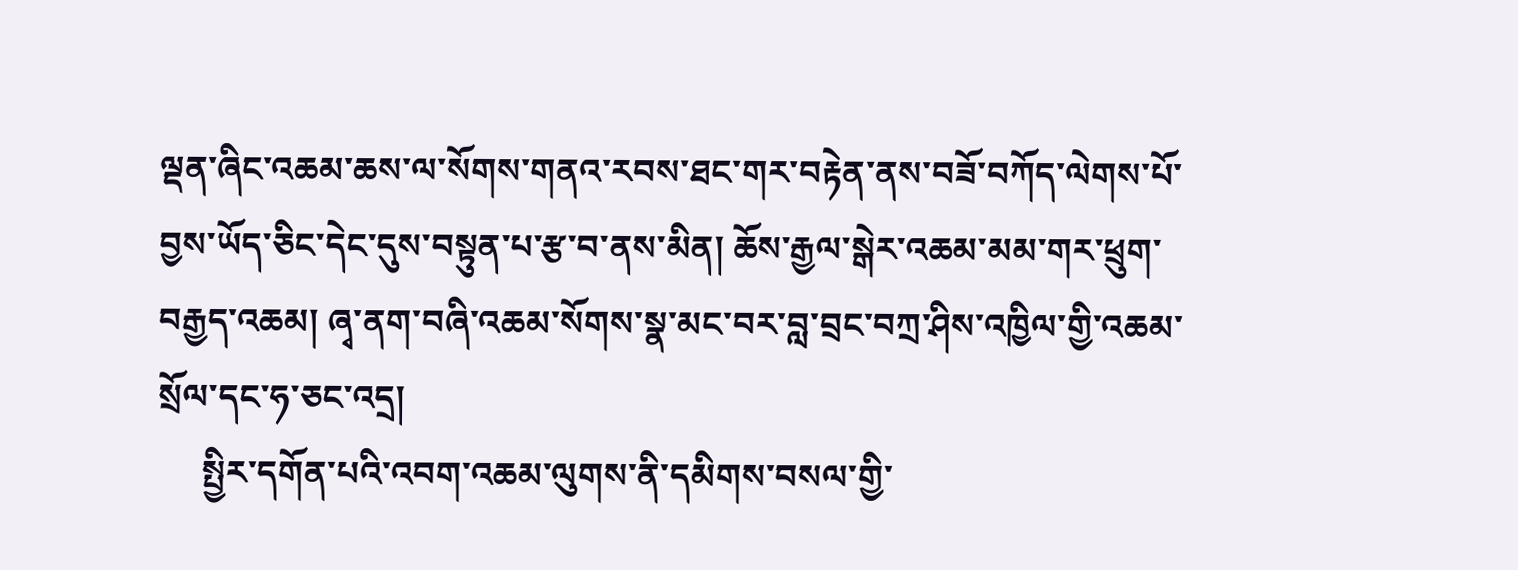ལྡན་ཞིང་འཆམ་ཆས་ལ་སོགས་གནའ་རབས་ཐང་གར་བརྟེན་ནས་བཟོ་བཀོད་ལེགས་པོ་བྱས་ཡོད་ཅིང་དེང་དུས་བསྟུན་པ་རྩ་བ་ནས་མིན། ཆོས་རྒྱལ་སྒེར་འཆམ་མམ་གར་ཕྲུག་བརྒྱད་འཆམ། ཞྭ་ནག་བཞི་འཆམ་སོགས་སྣ་མང་བར་བླ་བྲང་བཀྲ་ཤིས་འཁྱིལ་གྱི་འཆམ་སྲོལ་དང་ཧ་ཅང་འདྲ།
     སྤྱིར་དགོན་པའི་འབག་འཆམ་ལུགས་ནི་དམིགས་བསལ་གྱི་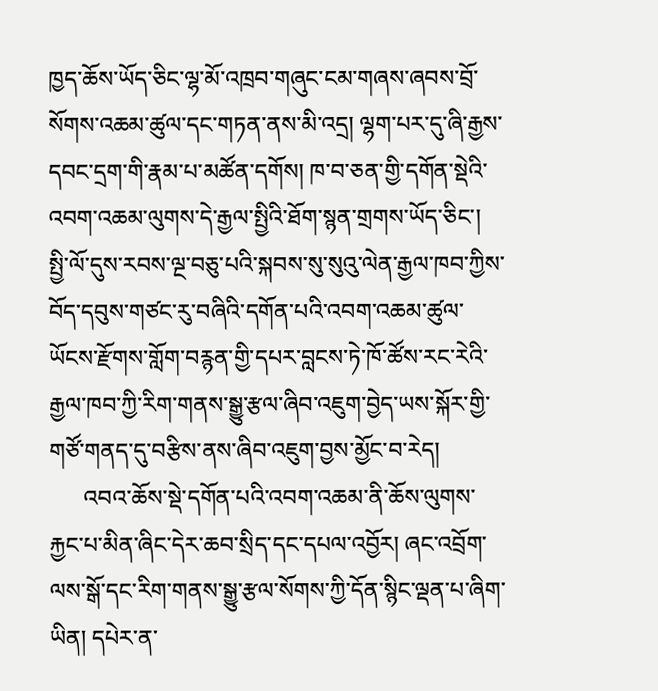ཁྱད་ཆོས་ཡོད་ཅིང་ལྷ་མོ་འཁྲབ་གཞུང་ངམ་གཞས་ཞབས་བྲོ་སོགས་འཆམ་ཚུལ་དང་གཏན་ནས་མི་འདྲ། ལྷག་པར་དུ་ཞི་རྒྱས་དབང་དྲག་གི་རྣམ་པ་མཚོན་དགོས། ཁ་བ་ཅན་གྱི་དགོན་སྡེའི་འབག་འཆམ་ལུགས་དེ་རྒྱལ་སྤྱིའི་ཐོག་སྙན་གྲགས་ཡོད་ཅིང་། སྤྱི་ལོ་དུས་རབས་ལྔ་བཅུ་པའི་སྐབས་སུ་སུའུ་ལེན་རྒྱལ་ཁབ་ཀྱིས་བོད་དབུས་གཙང་རུ་བཞིའི་དགོན་པའི་འབག་འཆམ་ཚུལ་ཡོངས་རྫོགས་གློག་བརྙན་གྱི་དཔར་བླངས་ཏེ་ཁོ་ཚོས་རང་རེའི་རྒྱལ་ཁབ་ཀྱི་རིག་གནས་སྒྱུ་རྩལ་ཞིབ་འཇུག་བྱེད་ཡས་སྐོར་གྱི་གཙོ་གནད་དུ་བརྩིས་ནས་ཞིབ་འཇུག་བྱས་མྱོང་བ་རེད།
      འབའ་ཆོས་སྡེ་དགོན་པའི་འབག་འཆམ་ནི་ཆོས་ལུགས་རྐྱང་པ་མིན་ཞིང་དེར་ཆབ་སྲིད་དང་དཔལ་འབྱོར། ཞང་འབྲོག་ལས་སྒོ་དང་རིག་གནས་སྒྱུ་རྩལ་སོགས་ཀྱི་དོན་སྙིང་ལྡན་པ་ཞིག་ཡིན། དཔེར་ན་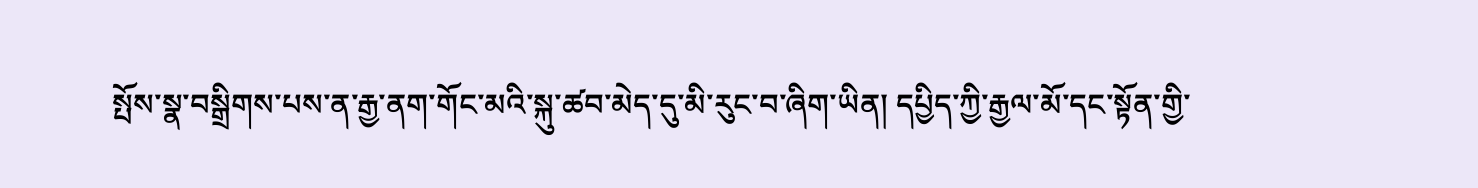སྤོས་སྣ་བསྒྲིགས་པས་ན་རྒྱ་ནག་གོང་མའི་སྐུ་ཚབ་མེད་དུ་མི་རུང་བ་ཞིག་ཡིན། དཔྱིད་ཀྱི་རྒྱལ་མོ་དང་སྟོན་གྱི་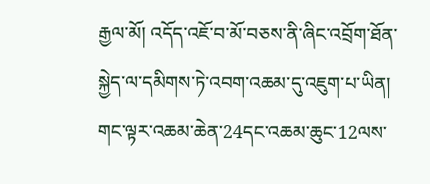རྒྱལ་མོ། འདོད་འཇོ་བ་མོ་བཅས་ནི་ཞིང་འབྲོག་ཐོན་སྐྱེད་ལ་དམིགས་ཏེ་འབག་འཆམ་དུ་འཇུག་པ་ཡིན། གང་ལྟར་འཆམ་ཆེན་24དང་འཆམ་ཆུང་12ལས་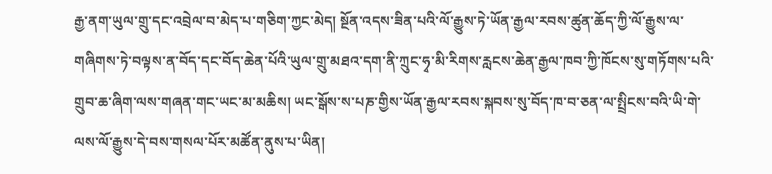རྒྱ་ནག་ཡུལ་གྲུ་དང་འབྲེལ་བ་མེད་པ་གཅིག་ཀྱང་མེད། སྔོན་འདས་ཟིན་པའི་ལོ་རྒྱུས་ཏེ་ཡོན་རྒྱལ་རབས་ཚུན་ཆོད་ཀྱི་ལོ་རྒྱུས་ལ་གཞིགས་ཏེ་བལྟས་ན་བོད་དང་བོད་ཆེན་པོའི་ཡུལ་གྲུ་མཐའ་དག་ནི་ཀྲུང་ཧྭ་མི་རིགས་རླངས་ཆེན་རྒྱལ་ཁབ་ཀྱི་ཁོངས་སུ་གཏོགས་པའི་གྲུབ་ཆ་ཞིག་ལས་གཞན་གང་ཡང་མ་མཆིས། ཡང་སྒོས་ས་པཎ་གྱིས་ཡོན་རྒྱལ་རབས་སྐབས་སུ་བོད་ཁ་བ་ཅན་ལ་སྤྲིངས་བའི་ཡི་གེ་ལས་ལོ་རྒྱུས་དེ་བས་གསལ་པོར་མཚོན་ནུས་པ་ཡིན།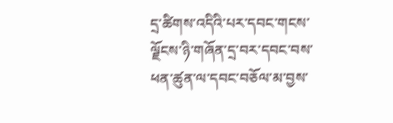དྲ་ཚིགས་འདིའི་པར་དབང་གངས་ལྗོངས་ཉི་གཞོན་དྲ་བར་དབང་བས་ཕན་ཚུན་ལ་དབང་བཅོལ་མ་བྱས་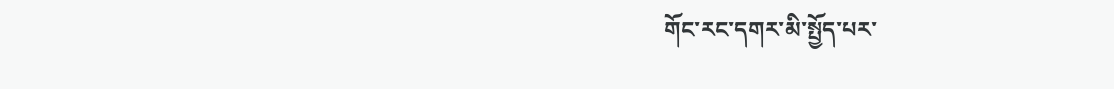གོང་རང་དགར་མི་སྤྱོད་པར་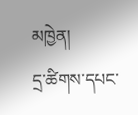མཁྱེན།
དྲ་ཚིགས་དཔང་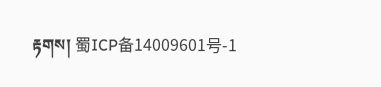རྟགས། 蜀ICP备14009601号-1